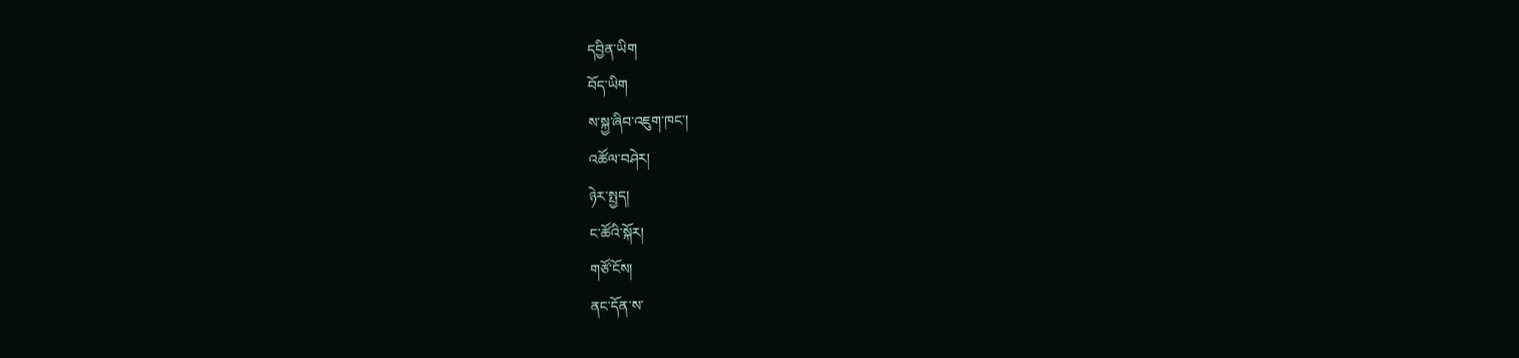དབྱིན་ཡིག
བོད་ཡིག
ས་སྐྱ་ཞིབ་འཇུག་ཁང་།
འཚོལ་བཤེར།
ཉེར་སྤྱད།
ང་ཚོའི་སྐོར།
གཙོ་ངོས།
ནང་དོན་ས་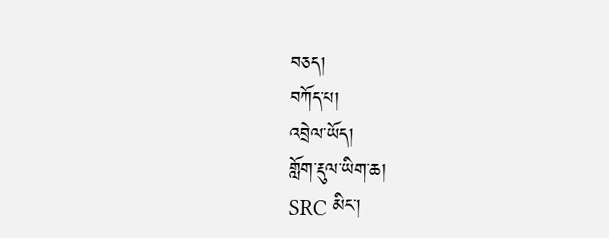བཅད།
བཀོད་པ།
འབྲེལ་ཡོད།
གློག་རྡུལ་ཡིག་ཆ།
SRC མིང་།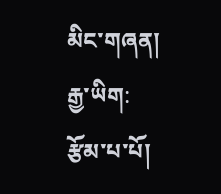མིང་གཞན།
རྒྱ་ཡིག:
རྩོམ་པ་པོ།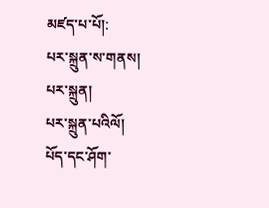མཛད་པ་པོ།:
པར་སྐྲུན་ས་གནས།
པར་སྐྲུན།
པར་སྐྲུན་པའིལོ།
པོད་དང་ཤོག་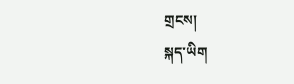གྲངས།
སྐད་ཡིག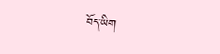བོད་ཡིག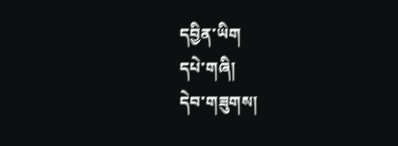དབྱིན་ཡིག
དཔེ་གཞི།
དེབ་གཟུགས།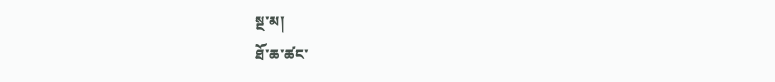སྔ་མ།
ཐོ་ཆ་ཚང་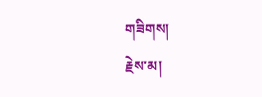གཟིགས།
རྗེས་མ།